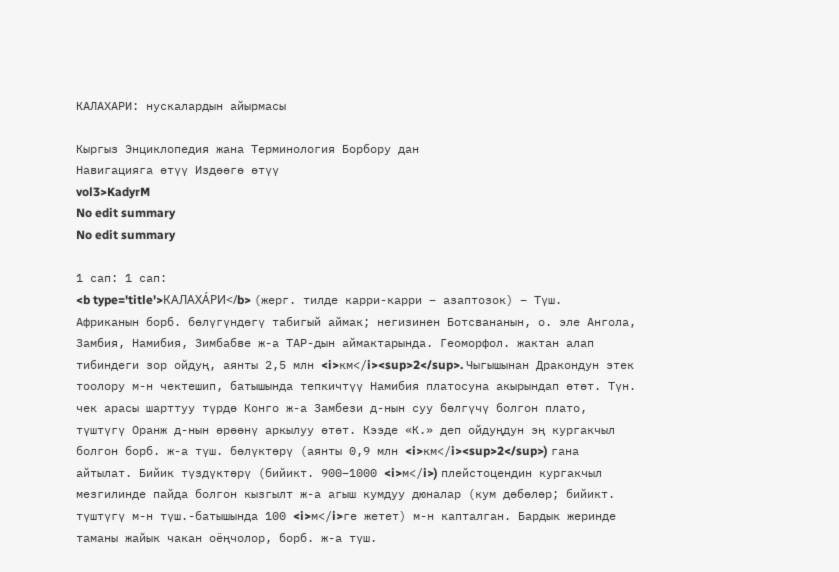КАЛАХАРИ: нускалардын айырмасы

Кыргыз Энциклопедия жана Терминология Борбору дан
Навигацияга өтүү Издөөгө өтүү
vol3>KadyrM
No edit summary
No edit summary

1 сап: 1 сап:
<b type='title'>КАЛАХА́РИ</b> (жерг. тилде карри-карри – азаптозок) – Түш. Африканын борб. бөлүгүндөгү табигый аймак; негизинен Ботсвананын, о. эле Ангола, Замбия, Намибия, Зимбабве ж-а ТАР-дын аймактарында. Геоморфол. жактан алап тибиндеги зор ойдуң, аянты 2,5 млн <i>км</i><sup>2</sup>. Чыгышынан Дракондун этек тоолору м-н чектешип, батышында тепкичтүү Намибия платосуна акырындап өтөт. Түн. чек арасы шарттуу түрдө Конго ж-а Замбези д-нын суу бөлгүчү болгон плато, түштүгү Оранж д-нын өрөөнү аркылуу өтөт. Кээде «К.» деп ойдуңдун эң кургакчыл болгон борб. ж-а түш. бөлүктөрү (аянты 0,9 млн <i>км</i><sup>2</sup>) гана айтылат. Бийик түздүктөрү (бийикт. 900–1000 <i>м</i>) плейстоцендин кургакчыл мезгилинде пайда болгон кызгылт ж-а агыш кумдуу дюналар (кум дөбөлөр; бийикт. түштүгү м-н түш.-батышында 100 <i>м</i>ге жетет) м-н капталган. Бардык жеринде таманы жайык чакан оёңчолор, борб. ж-а түш.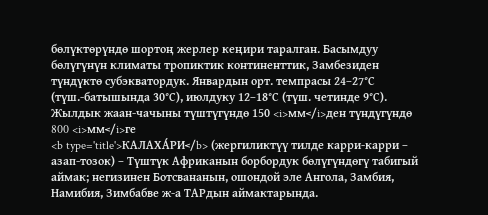бөлүктөрүндө шортоң жерлер кеңири таралган. Басымдуу бөлүгүнүн климаты тропиктик континенттик, Замбезиден түндүктө субэкватордук. Январдын орт. темпрасы 24–27°С (түш.-батышында 30°С), июлдуку 12–18°С (түш. четинде 9°С). Жылдык жаан-чачыны түштүгүндө 150 <i>мм</i>ден түндүгүндө 800 <i>мм</i>ге
<b type='title'>КАЛАХА́РИ</b> (жергиликтүү тилде карри-карри – азап-тозок) – Түштүк Африканын борбордук бөлүгүндөгү табигый аймак; негизинен Ботсвананын, ошондой эле Ангола, Замбия, Намибия, Зимбабве ж-а ТАРдын аймактарында.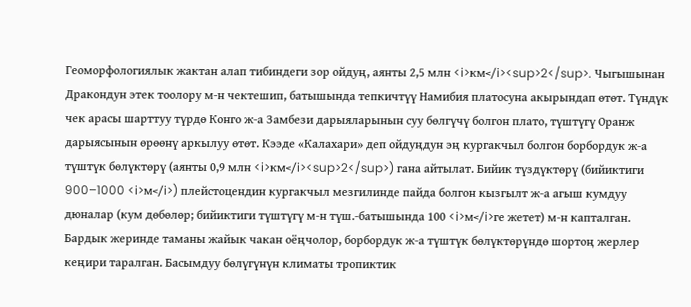Геоморфологиялык жактан алап тибиндеги зор ойдуң, аянты 2,5 млн <i>км</i><sup>2</sup>. Чыгышынан Дракондун этек тоолору м-н чектешип, батышында тепкичтүү Намибия платосуна акырындап өтөт. Түндүк чек арасы шарттуу түрдө Конго ж-а Замбези дарыяларынын суу бөлгүчү болгон плато, түштүгү Оранж дарыясынын өрөөнү аркылуу өтөт. Кээде «Калахари» деп ойдуңдун эң кургакчыл болгон борбордук ж-а түштүк бөлүктөрү (аянты 0,9 млн <i>км</i><sup>2</sup>) гана айтылат. Бийик түздүктөрү (бийиктиги 900–1000 <i>м</i>) плейстоцендин кургакчыл мезгилинде пайда болгон кызгылт ж-а агыш кумдуу дюналар (кум дөбөлөр; бийиктиги түштүгү м-н түш.-батышында 100 <i>м</i>ге жетет) м-н капталган. Бардык жеринде таманы жайык чакан оёңчолор, борбордук ж-а түштүк бөлүктөрүндө шортоң жерлер кеңири таралган. Басымдуу бөлүгүнүн климаты тропиктик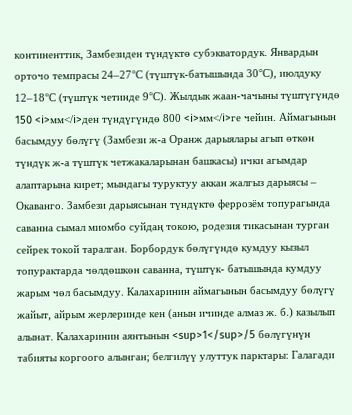континенттик, Замбезиден түндүктө субэкватордук. Январдын орточо темпрасы 24–27°С (түштүк-батышында 30°С), июлдуку 12–18°С (түштүк четинде 9°С). Жылдык жаан-чачыны түштүгүндө 150 <i>мм</i>ден түндүгүндө 800 <i>мм</i>ге чейин. Аймагынын басымдуу бөлүгү (Замбези ж-а Оранж дарыялары агып өткөн түндүк ж-а түштүк четжакаларынан башкасы) ички агымдар алаптарына кирет; мындагы туруктуу аккан жалгыз дарыясы – Окаванго. Замбези дарыясынан түндүктө феррозём топурагында саванна сымал миомбо суйдаң токою, родезия тикасынан турган сейрек токой таралган. Борбордук бөлүгүндө кумдуу кызыл топурактарда чөлдөшкөн саванна, түштүк- батышында кумдуу жарым чөл басымдуу. Калахаринин аймагынын басымдуу бөлүгү жайыт, айрым жерлеринде кен (анын ичинде алмаз ж. б.) казылып алынат. Калахаринин аянтынын <sup>1</sup>/5 бөлүгүнүн табияты коргоого алынган; белгилүү улуттук парктары: Галагади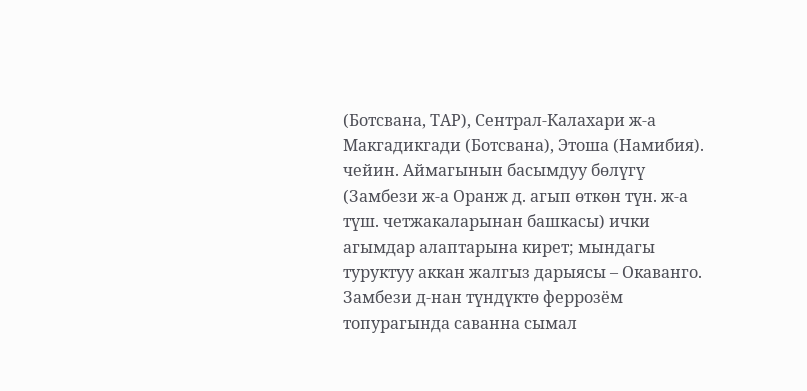(Ботсвана, ТАР), Сентрал-Калахари ж-а Макгадикгади (Ботсвана), Этоша (Намибия).
чейин. Аймагынын басымдуу бөлүгү (Замбези ж-а Оранж д. агып өткөн түн. ж-а түш. четжакаларынан башкасы) ички агымдар алаптарына кирет; мындагы туруктуу аккан жалгыз дарыясы – Окаванго. Замбези д-нан түндүктө феррозём топурагында саванна сымал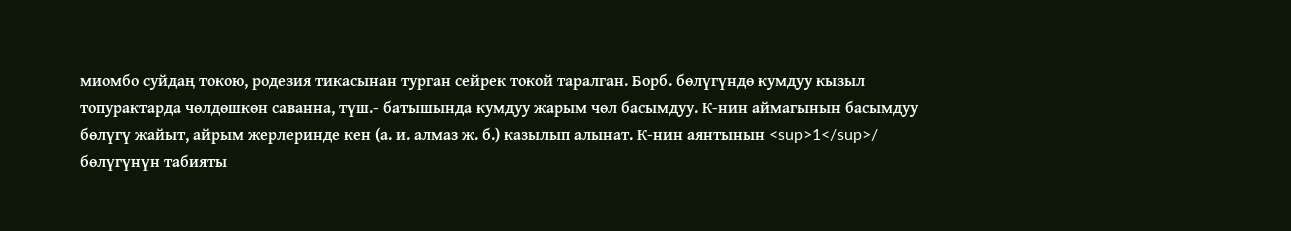миомбо суйдаң токою, родезия тикасынан турган сейрек токой таралган. Борб. бөлүгүндө кумдуу кызыл топурактарда чөлдөшкөн саванна, түш.- батышында кумдуу жарым чөл басымдуу. К-нин аймагынын басымдуу бөлүгү жайыт, айрым жерлеринде кен (а. и. алмаз ж. б.) казылып алынат. К-нин аянтынын <sup>1</sup>/
бөлүгүнүн табияты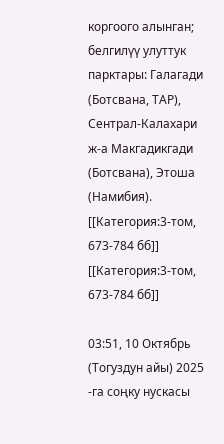коргоого алынган; белгилүү улуттук парктары: Галагади (Ботсвана, ТАР), Сентрал-Калахари ж-а Макгадикгади (Ботсвана), Этоша (Намибия).
[[Категория:3-том, 673-784 бб]]
[[Категория:3-том, 673-784 бб]]

03:51, 10 Октябрь (Тогуздун айы) 2025 -га соңку нускасы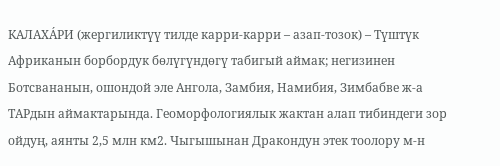КАЛАХА́РИ (жергиликтүү тилде карри-карри – азап-тозок) – Түштүк Африканын борбордук бөлүгүндөгү табигый аймак; негизинен Ботсвананын, ошондой эле Ангола, Замбия, Намибия, Зимбабве ж-а ТАРдын аймактарында. Геоморфологиялык жактан алап тибиндеги зор ойдуң, аянты 2,5 млн км2. Чыгышынан Дракондун этек тоолору м-н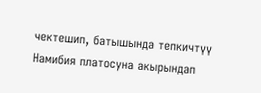чектешип, батышында тепкичтүү Намибия платосуна акырындап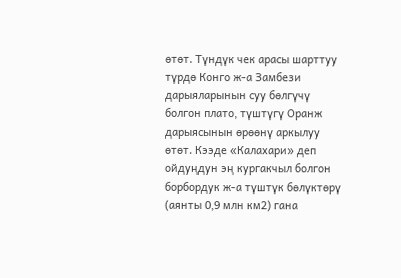өтөт. Түндүк чек арасы шарттуу түрдө Конго ж-а Замбези дарыяларынын суу бөлгүчү болгон плато, түштүгү Оранж дарыясынын өрөөнү аркылуу өтөт. Кээде «Калахари» деп ойдуңдун эң кургакчыл болгон борбордук ж-а түштүк бөлүктөрү (аянты 0,9 млн км2) гана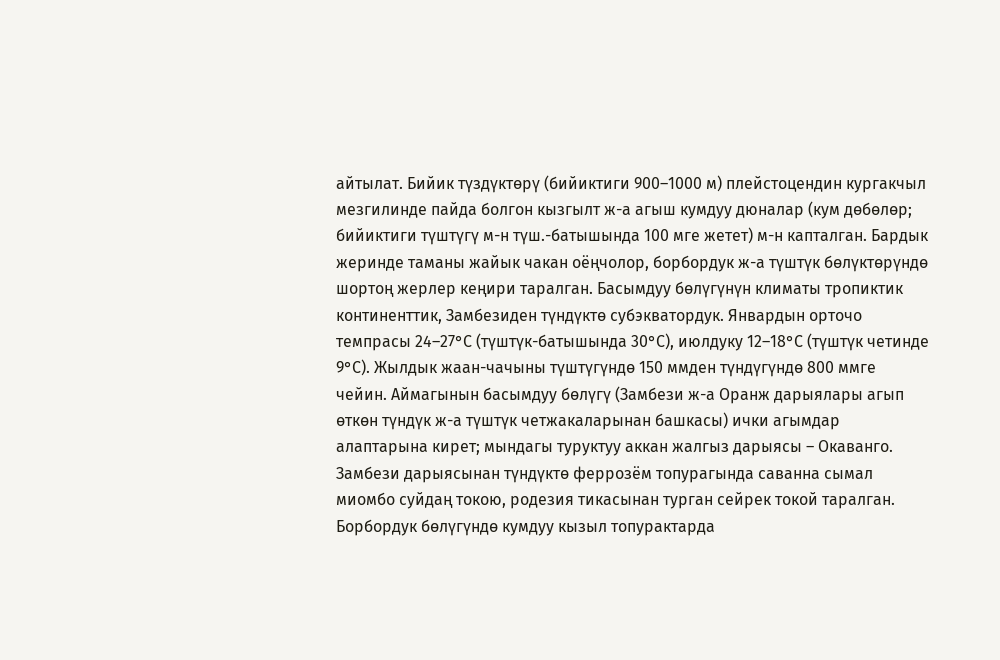айтылат. Бийик түздүктөрү (бийиктиги 900–1000 м) плейстоцендин кургакчыл мезгилинде пайда болгон кызгылт ж-а агыш кумдуу дюналар (кум дөбөлөр; бийиктиги түштүгү м-н түш.-батышында 100 мге жетет) м-н капталган. Бардык жеринде таманы жайык чакан оёңчолор, борбордук ж-а түштүк бөлүктөрүндө шортоң жерлер кеңири таралган. Басымдуу бөлүгүнүн климаты тропиктик континенттик, Замбезиден түндүктө субэкватордук. Январдын орточо темпрасы 24–27°С (түштүк-батышында 30°С), июлдуку 12–18°С (түштүк четинде 9°С). Жылдык жаан-чачыны түштүгүндө 150 ммден түндүгүндө 800 ммге чейин. Аймагынын басымдуу бөлүгү (Замбези ж-а Оранж дарыялары агып өткөн түндүк ж-а түштүк четжакаларынан башкасы) ички агымдар алаптарына кирет; мындагы туруктуу аккан жалгыз дарыясы – Окаванго. Замбези дарыясынан түндүктө феррозём топурагында саванна сымал миомбо суйдаң токою, родезия тикасынан турган сейрек токой таралган. Борбордук бөлүгүндө кумдуу кызыл топурактарда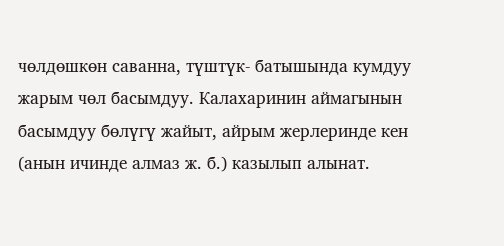чөлдөшкөн саванна, түштүк- батышында кумдуу жарым чөл басымдуу. Калахаринин аймагынын басымдуу бөлүгү жайыт, айрым жерлеринде кен (анын ичинде алмаз ж. б.) казылып алынат.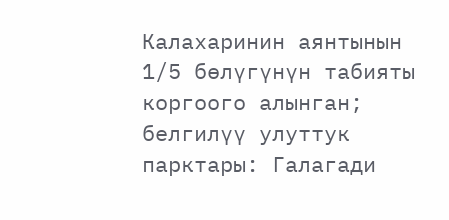Калахаринин аянтынын 1/5 бөлүгүнүн табияты коргоого алынган; белгилүү улуттук парктары: Галагади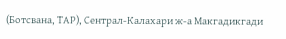(Ботсвана, ТАР), Сентрал-Калахари ж-а Макгадикгади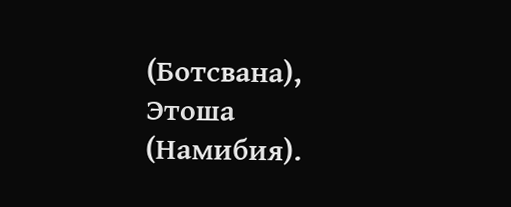(Ботсвана), Этоша (Намибия).